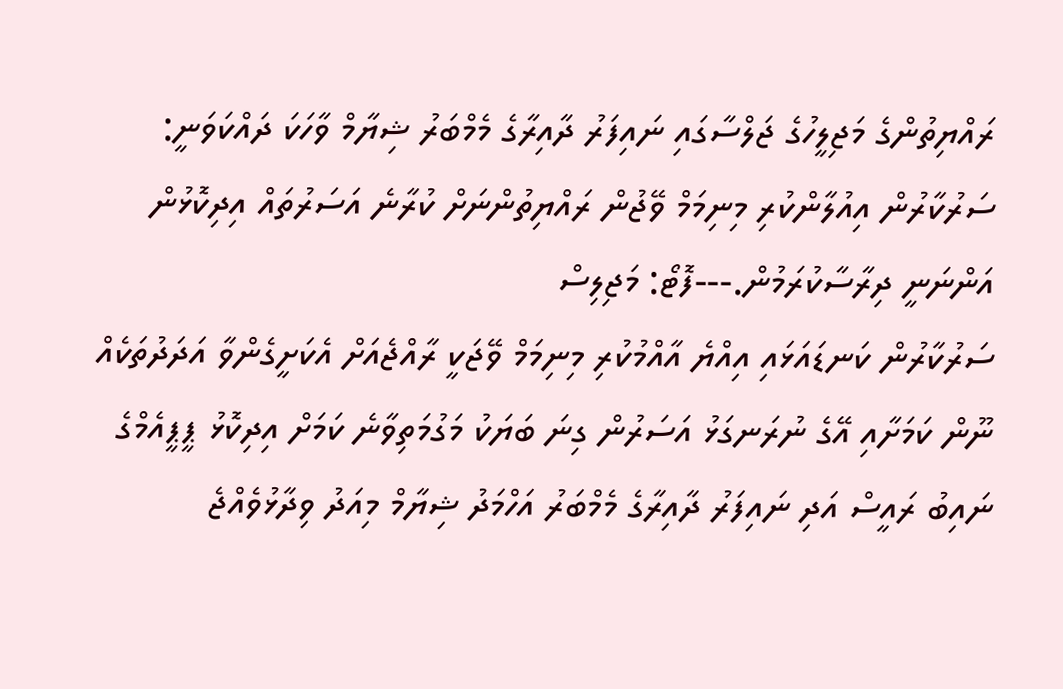ރައްޔިތުންގެ މަޖިލީހުގެ ޖަލްސާގައި ނައިފަރު ދާއިރާގެ މެމްބަރު ޝިޔާމް ވާހަކަ ދައްކަވަނީ: ސަރުކާރުން އިއުލާންކުރި މިނިމަމް ވޭޖުން ރައްޔިތުންނަށް ކުރާނެ އަސަރުތައް އިދިކޮޅުން އަންނަނީ ދިރާސާކުރަމުން.---ފޮޓޯ: މަޖިލިސް
ސަރުކާރުން ކަނޑައަޅައި އިއްޔެ އާއްމުކުރި މިނިމަމް ވޭޖަކީ ރާއްޖެއަށް އެކަށީގެންވާ އަދަދުތަކެއް ނޫން ކަމަށާއި އޭގެ ނުރަނގަޅު އަސަރުން ގިނަ ބަޔަކު މަގުމަތިވާނެ ކަމަށް އިދިކޮޅު ޕީޕީއެމްގެ ނައިބު ރައީސް އަދި ނައިފަރު ދާއިރާގެ މެމްބަރު އަހްމަދު ޝިޔާމް މިއަދު ވިދާޅުވެއްޖެ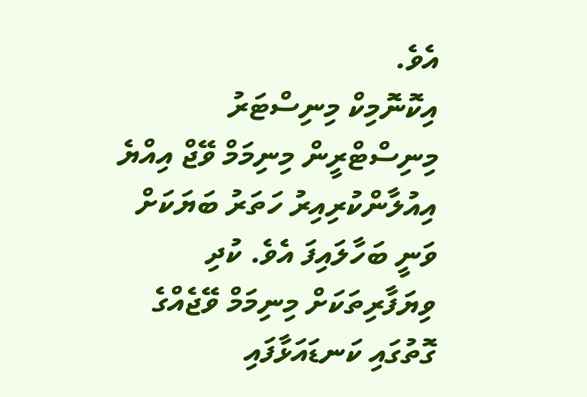އެވެ.
އިކޮނޮމިކް މިނިސްޓަރު މިނިސްޓްރީން މިނިމަމް ވޭޖް އިއްޔެ އިއުލާންކުރިއިރު ހަތަރު ބަޔަކަށް ވަނީ ބަހާލައިފަ އެވެ. ކުދި ވިޔަފާރިތަކަށް މިނިމަމް ވޭޖެއްގެ ގޮތުގައި ކަނޑައަޅާފައި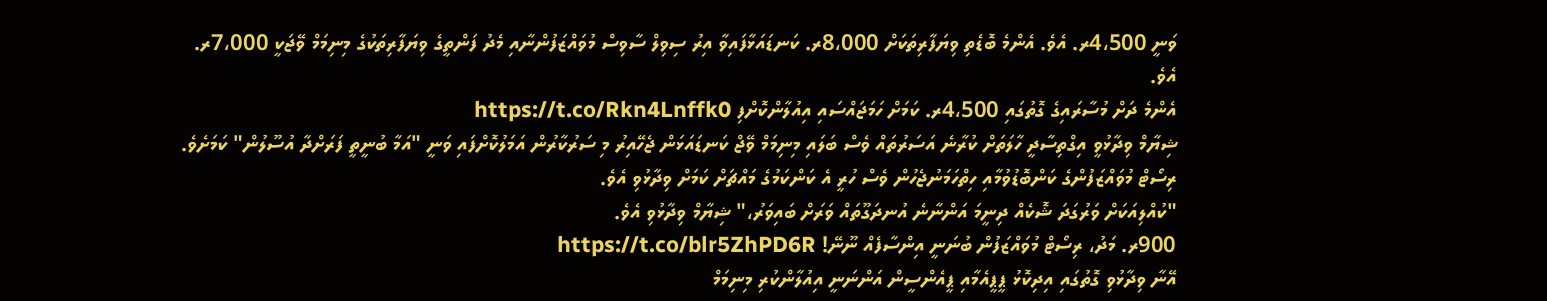ވަނީ 4،500ރ. އެވެ. އެންމެ ބޮޑެތި ވިޔަފާރިތަކަށް 8،000ރ. ކަނޑައަޅާފައިވާ އިރު ސިވިލް ސާވިސް މުވައްޒަފުންނާއި މެދު ފަންތީގެ ވިޔަފާރިތަކުގެ މިނިމަމް ވޭޖަކީ 7،000ރ. އެވެ.
އެންމެ ދަށް މުސާރައިގެ ގޮތުގައި 4،500ރ. ކަމަށް ހަމަޖައްސައި އިއުލާންކޮށްފި https://t.co/Rkn4Lnffk0
ޝިޔާމް ވިދާޅުވީ އިގްތިސާދީ ހާލަތަށް ކުރާނެ އަސަރުތައް ވެސް ބަލައި މިނިމަމް ވޭޖް ކަނޑައަޅަން ޖެހޭއިރު މި ސަރުކާރުން އަމަލުކޮށްފައި ވަނީ "އަމާ ބުނީތީ ފަރަށްދާ އުސޫލުން" ކަމަށެވެ. ރިސޯޓް މުވައްޒަފުންގެ ކަންބޮޑުވުމާއި ހިތްހަމަނުޖެހުން ވެސް ހުރީ އެ ކަންކަމުގެ މައްޗަށް ކަމަށް ވިދާޅުވި އެވެ.
"ކުއްލިއަކަށް ވަރުގަދަ ޝޮކެއް ދިނީމަ އަންނާނެ އުނދަގޫތައް ވަރަށް ބައިވަރު،" ޝިޔާމް ވިދާޅުވި އެވެ.
900ރ. މަދު، ރިސޯޓް މުވައްޒަފުން ބުނަނީ އިންސާފެއް ނޫނޭ! https://t.co/blr5ZhPD6R
އޭނާ ވިދާޅުވި ގޮތުގައި އިދިކޮޅު ޕީޕީއެމާއި ޕީއެންސީން އަންނަނީ އިއުލާންކުރި މިނިމަމް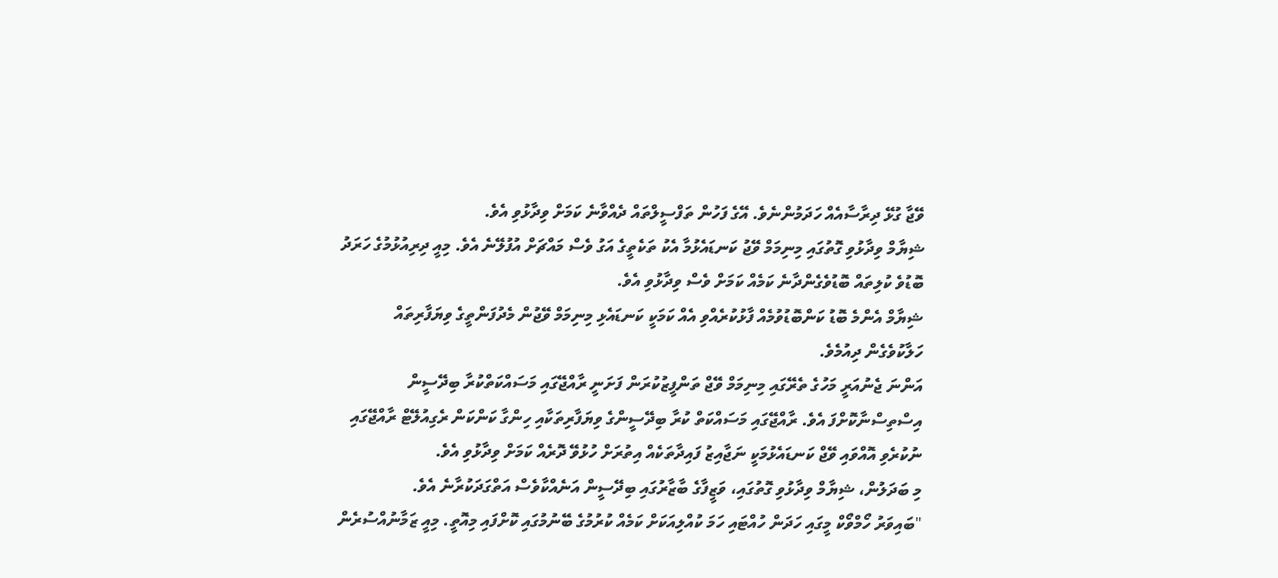ވޭޖާ ގުޅޭ ދިރާސާއެއް ހަދަމުންނެވެ. އޭގެ ފަހުން ތަފްސީލްތައް ދެއްވާނެ ކަމަށް ވިދާޅުވި އެވެ.
ޝިޔާމް ވިދާޅުވި ގޮތުގައި މިނިމަމް ވޭޖު ކަނޑައެޅުމާ އެކު ތަކެތީގެ އަގު ވެސް މައްޗަށް އުފުލޭނެ އެވެ. މިއީ ދިރިއުޅުމުގެ ހަރަދު ބޮޑުވެ ކުލިތައް ބޮޑުވެގެންދާނެ ކަމެއް ކަމަށް ވެސް ވިދާޅުވި އެވެ.
ޝިޔާމް އެންމެ ބޮޑު ކަންބޮޑުވުމެއް ފާޅުކުރެއްވި އެއް ކަމަކީ ކަނޑައެޅި މިނިމަމް ވޭޖުން މެދުފަންތީގެ ވިޔަފާރިތައް ހަލާކުވެގެން ދިއުމެވެ.
އަންނަ ޖެނުއަރީ މަހުގެ ތެރޭގައި މިނިމަމް ވޭޖް ތަންފީޒުކުރަން ފަށަނީ ރާއްޖޭގައި މަސައްކަތްކުރާ ބިދޭސީން އިސްތިސްނާކޮށްފަ އެވެ. ރާއްޖޭގައި މަސައްކަތް ކުރާ ބިދޭސީންގެ ވިޔަފާރިތަކާއި ހިންގާ ކަންކަން ރެގިއުލޭޓް ރާއްޖޭގައި ނުކުރެވި އޮއްވައި ވޭޖް ކަނޑައެޅުމަކީ ނަޖާއިޒު ފައިދާތަކެއް އިތުރަށް ހުޅުވޭ ދޮރެއް ކަމަށް ވިދާޅުވި އެވެ.
މި ބަދަލުން، ޝިޔާމް ވިދާޅުވި ގޮތުގައި، ވަޒީފާގެ ބާޒާރުގައި ބިދޭސީން އަނެއްކާވެސް އަތްގަދަކުރާނެ އެވެ.
"ބައިވަރު ހޯމްވޯކް މީގައި ހަދަން ހުއްޓައި ހަމަ ކުއްލިއަކަށް ކަމެއް ކުރުމުގެ ބޭނުމުގައި ކޮށްފައި މިއޮތީ. މިއީ ޒަމާނުއްސުރެން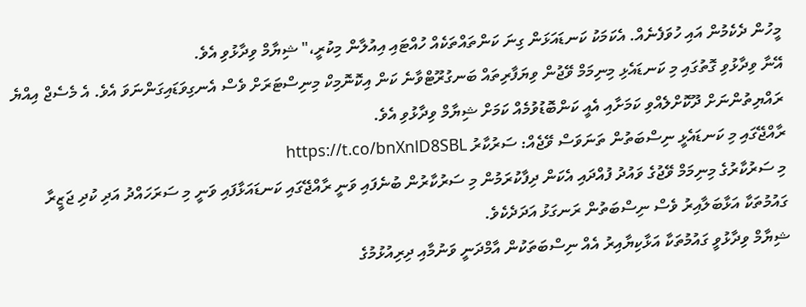މީހުން ދެކެމުން އައި ހުވަފެނެއް. އެކަމަކު ކަނޑައަޅަން ގިނަ ކަންތައްތަކެއް ހުއްޓައި އިއުލާން މިކުރީ،" ޝިޔާމް ވިދާޅުވި އެވެ.
އޭނާ ވިދާޅުވި ގޮތުގައި މި ކަނޑައެޅި މިނިމަމް ވޭޖުން ވިޔަފާރިތައް ބަނގުރޫޓްވާނެ ކަން އިކޮނޮމިކް މިނިސްޓަރަށް ވެސް އެނގިވަޑައިގަންނަވަ އެވެ. އެ މެސެޖް އިއްޔެ ރައްޔިތުންނަށް ދޫކޮށްލެއްވި ކަމަށާއި އެއީ ކަންބޮޑުވުމެއް ކަމަށް ޝިޔާމް ވިދާޅުވި އެވެ.
ރާއްޖޭގައި މި ކަނޑައެޅީ ނިސްބަތުން ތަނަވަސް ވޭޖެއް: ސަރުކާރު https://t.co/bnXnlD8SBL
މި ސަރުކާރުގެ މިނިމަމް ވޭޖުގެ ވައުދު ފުއްދައި އެކަން ދިފާކުރަމުން މި ސަރުކާރުން ބުނެފައި ވަނީ ރާއްޖޭގައި ކަނޑައަޅާފައި ވަނީ މި ސަރަހައްދު އަދި ކުދި ޖަޒީރާ ގައުމުތަކާ އަޅާބަލާއިރު ވެސް ނިސްބަތުން ރަނގަޅު އަދަދެކެވެ.
ޝިޔާމް ވިދާޅުވީ ގައުމުތަކާ އަޅާކިޔާއިރު އެއް ނިސްބަތަކުން އާމްދަނީ ވަނުމާއި ދިރިއުޅުމުގެ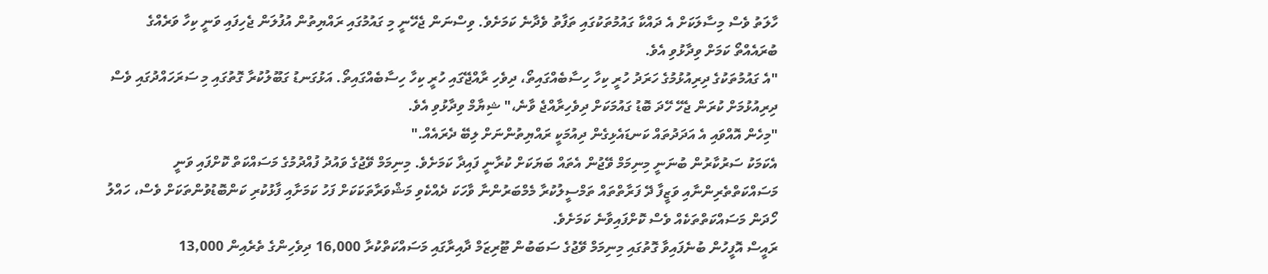ހާލަތު ވެސް މިސާލަކަށް އެ ދައްކާ ގައުމުތަކުގައި ތަފާތު ވެދާނެ ކަމަށެވެ. ވިސްނަން ޖެހޭނީ މި ގައުމުގައި ރައްޔިތުން އުފުލަން ޖެހިފައި ވަނީ ކިހާ ވަރެއްގެ ބުރައެއްތޯ ކަމަށް ވިދާޅުވި އެވެ.
"އެ ގައުމުތަކުގެ ދިރިއުޅުމުގެ ހަރަދު ހުރީ ކިހާ ހިސާބެއްގައިތޯ، ދިވެހި ރާއްޖޭގައި ހުރީ ކިހާ ހިސާބެއްގައިތޯ. އަޅުގަނޑު ގަބޫލުކުރާ ގޮތުގައި މި ސަރަހައްދުގައި ވެސް ދިރިއުޅުމަށް ކުރަން ޖެހޭ ހޭދަ ބޮޑު ގައުމަކަށް ދިވެހިރާއްޖެ ވާނެ،" ޝިޔާމް ވިދާޅުވި އެވެ.
"މިހެން އޮއްވައި އެ އަދަދުތައް ކަނޑައެޅިގެން ދިއުމަކީ ރައްޔިތުންނަށް ލިބޭ ދެރައެއް."
އެކަމަކު ސަރުކާރުން ބުނަނީ މިނިމަމް ވޭޖުން އެތައް ބަޔަކަށް ކުރާނީ ފައިދާ ކަމަށެވެ. މިނިމަމް ވޭޖުގެ ވައުދު ފުއްދުމުގެ މަސައްކަތް ކޮށްފައި ވަނީ މަސައްކަތްތެރިންނާއި ވަޒީފާ ދޭ ފަރާތްތައް ތަމްސީލުކުރާ މެމްބަރުންނާ ވާހަކަ ދެއްކެވި މަޝްވަރާތަކަކަށް ފަހު ކަމަށާއި ފާޅުކުރި ކަންބޮޑުވުންތަކަށް ވެސް، ހައްލު ހޯދަން މަސައްކަތްތަކެއް ވެސް ކޮށްފައިވާނެ ކަމަށެވެ.
ރައީސް އޮފީހުން ބުނެފައިވާ ގޮތުގައި މިނިމަމް ވޭޖުގެ ސަބަބުން ޓޫރިޒަމް ދާއިރާގައި މަސައްކަތްކުރާ 16,000 ދިވެހިންގެ ތެރެއިން 13,000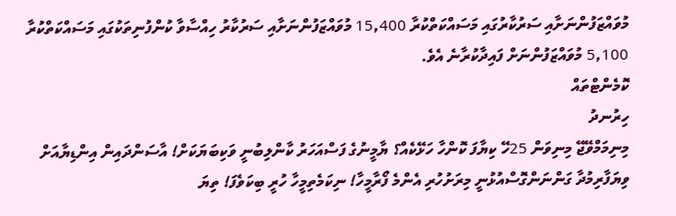މުވައްޒަފުންނަށާއި ސަރުކާރުގައި މަސައްކަތްކުރާ 15,400 މުވައްޒަފުންނަށާއި ސަރުކާރު ހިއްސާވާ ކުންފުނިތަކުގައި މަސައްކަތްކުރާ 5,100 މުވައްޒަފުންނަށް ފައިދާކުރާނެ އެވެ.
ކޮމެންޓްތައް
ހިރުނދު
މިނިމަމްވޭޖޭ މިނިވަން 25ހޭ ކިޔާފަ ކޮންހާ ހަޅޭކެއް؟ ޔާމީނުގެ ފަސްއަހަރު ކާންލިބުނީ ވަކިބަޔަކަށް! އާސަންދައިން އިންޑިޔާއަށް ވިޔަފާރިމުދާ ގަންނަންގޮސްއުޅުނީ މިރަށުހުރި އެންމެ ފޯރާމީހާ! ނިކަމެތިމީހާ ހުރީ ބިކަވެފަ! ތިޔަ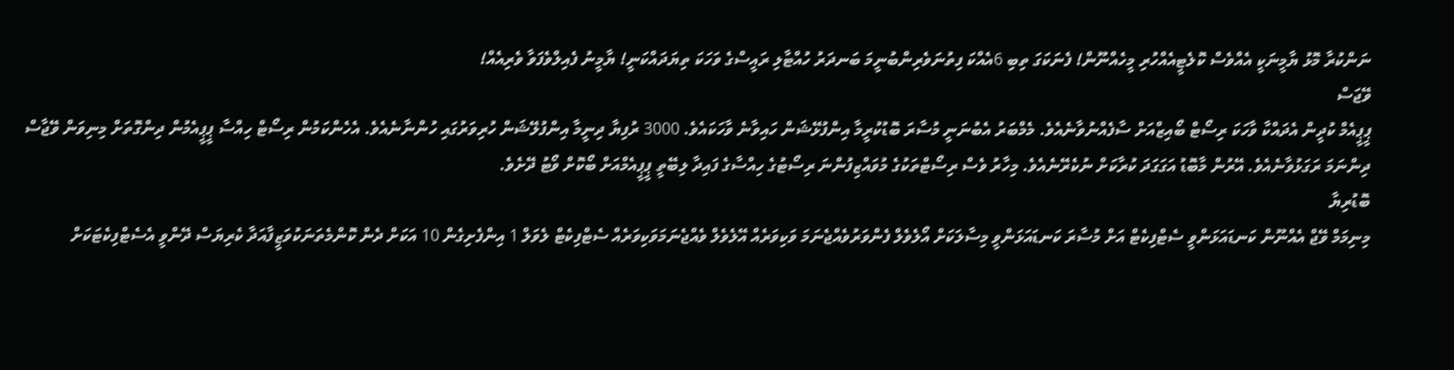ނަންކުރާ މޮޅު ޔާމީނަކީ އެއްވެސް ކޮލެޓީއެއްހުރި މީހެއްނޫން! ފެނަކަގަ ތިބި 6އެއްކަ ފިތުނަވެރިންބުނީމަ ބަނދަރު ހުއްޓާލި ރައީސްގެ ވަހަކަ ތިޔަދައްކަނީ! ޔާމީނު ފެއިލްވެފަވާ ވެރިއެއް!
ވޭޖަސް
ޕީޕީއެމް ކުދީން އެދައްކާ ވާހަކަ ރިސޯޓް ބޯއިޒްއަށް ސާފެއްނުވާނެއެވެ. މެމްބަރު އެބުނަނީ މުސާރަ ބޮޑުކުރީމާ އިންފުޅޭޝަން ހައިވާނެ ވާހަކައެވެ. 3000 ރުފިޔާ ދިނީމާ އިންފުލޭޝަން ހުރިވަރުގައި ހުންނާނެއެވެ. އެހެންކަމުން ރިސޯޓް ހިއްސާ ޕީޕީއެމުން ދިންގޮތަށް މިނިވަން ވޭޖާސް ދިންނަމަ ރަގަޅުވާނެއެވެ. އޭރުން މާބޮޑު އަގަގަދަ ކުރާކަށް ނުކެރޭނެއެވެ. މިހާރު ވެސް ރިސޯޓްތަކުގެ މުވައްޒިފުންނަ ރިސޯޓުގެ ހިއްސާގެ ފައިދާ ލިބޭތީ ޕީޕީއެމްއަށް ބޯކޮށް ވޯޓު ދޭށެވެ.
ބޮޑުރިޔާ
މިނިމަމް ވޭޖް އެއްނޫން ކަނޑައަޅަންވީ ސެޓްފިކެޓް އަށް މުސާރަ ކަނޑައަޅަންވީ މިސާލަކަށް އޯލެވެލް ފެންވަރުވެއްޖެނަމަ ވަކިވަރެއް އޭލެވެލް ވެއްޖެނަމަވަކިވަރެއް ސެޓްފިކެޓް ލެވަލް 1 އިންފެށިގެން 10 އަކަށް ދެން ކޮންމެތަނަކުވަޒީފާއަދާ ކެރިޔަސް ދޭންވީ އެސެޓްފިކެޓަކަށް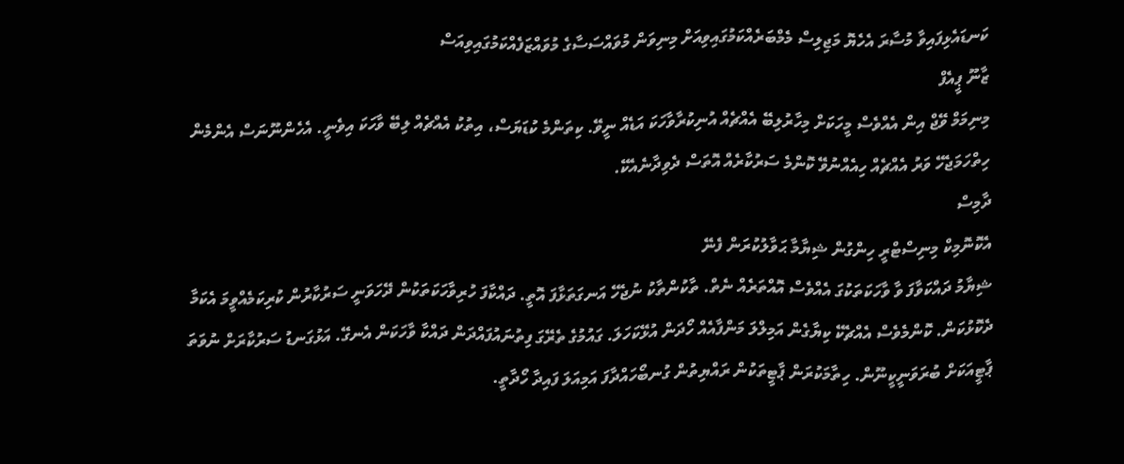ކަނޑައެޅިފައިވާ މުސާރަ އެހެޔޮ މަޖިލިސް މެމްބަރެއްކަމުގައިވިއަށް މިނިވަން މުވައްސަސާގެ މުވައްޒަފެއްކަމުގައިވިއަސް
ޒާނޫ ޕީއެފް
މިނިމަމް ވޭޖް އިން އެއްވެސް މީހަކަށް މިހާރުލިބޭ އެއްޗެއް އުނިކުރާވާހަކަ އަޑެއް ނީވޭ. ކިތަންމެ ކުޑަޔަސް، އިތުކު އެއްޗެއް ލިބޭ ވާހަކަ އިވެނީ. އެހެންނޫނަސް އެންމެން ހިތްހަމަޖެހޭ ވަރު އެއްޗެއް ހިއެއްނުވޭ ކޮންމެ ސަރުކާރެއް އޮތަސް ދެވިދާނެއެކޭ.
ދާމިސް
އެކޮނޮމިކް މިނިސްޓްރީ ހިންގުން ޝިޔާމާ ޙަވާލުކުރަން ފެނޭ
ޝިޔާމު ދައްކަވާފަ ވާ ވާހަކަތަކުގަ އެއްވެސް އޮއްތަރެއް ނެތް. ތާކުންތާކު ނުޖެހޭ އަނގަތަޅާފަ އޮތީ. ދައްކާފަ ހުރިވާހަކަތަކުން ދޭހަވަނީ ސަރުކާރުން ކުރިކަމެއްވީމަ އެކަމާ ދެކޮޅުކަން. ކޮންމެވެސް އެއްޗެކޭ ކިޔާގެން އަމިލްލަ މަންފާއެއް ހޯދަން އުޅޭކަހަލަ. ގައުމުގެ ތެރޭގަ ފިތުނައުފައްދަން ދައްކާ ވާހަކަން އެނގޭ. އަޅުގަނޑު ސަރުކާރަށް ނުވަތަ ޕާޓީއަކަށް ބުރަވަނީކީނޫން. ހިތާމަކުރަން ޕާޓީތަކުން ރައްޔިތުން ގުނބޯހައްދާފަ އަމިއަލަ ފައިދާ ހޯދާތީ.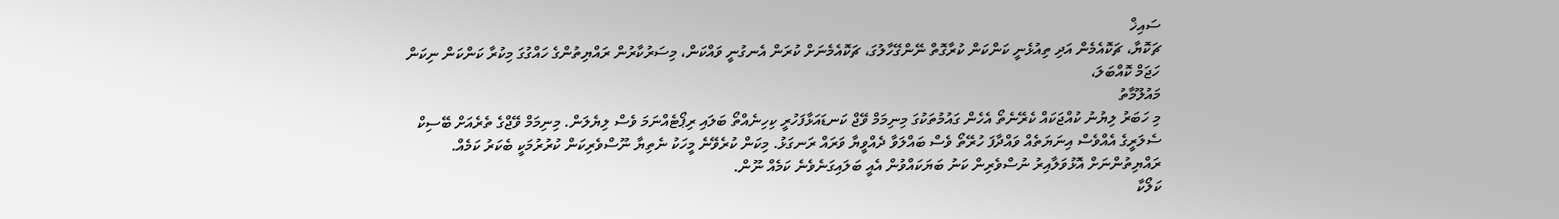ސައިޚް
ޗަކޮޔާ، ޗަކޮއެމެން އަދި ތިއުޅެނީ ކަންކަން ކުރާގޮތް ނޭންގޭހާލުގަ، ޗަކޮއެމެނަށް ކުރަން އެނގުނީ ވައްކަން، މިސަރުކާރުން ރައްޔިތުންގެ ހައްގުގަ މިކުރާ ކަންކަން ނިކަން ހަޖަމް ކޮއްބަލަ،
މައުލޫމާތު
މި ހަބަރު ލިޔުނު ކުއްޖަކައް ކެރޭނެތޯ އެހެން ގައުމުތަކުގަ މިނިމަމް ވޭޖް ކަނޑައަޅާފަހުރީ ކިހިނެއްތޯ ބަލައި ރިޕޯޓެއްނަމަ ވެސް ލިޔެލަން. މިނިމަމް ވޭޖްގެ ތެރެއަށް ބޭސިކް ސެލަރީގެ އެއްވެސް އިނަޔަތެއް ވައްދާފަ ހުރޭތޯ ވެސް ބައްލަވާ ދެއްވީޔާ ވަރައް ރަނގަޅު. މިކަން ކުރެވޭނެ މީހަކު ނެތިޔާ ނޫސްވެރިކަން ކުރުރުމަކީ ބެކަރު ކަމެއް. ރައްޔިތުންނަށް އޮޅުވަލާއިރު ނުސްވެރިން ކަނު ބަޔަކައްވުން އެއީ ބަލައިގަނެވެނެ ކަމެއް ނޫން.
ކަލޯކާ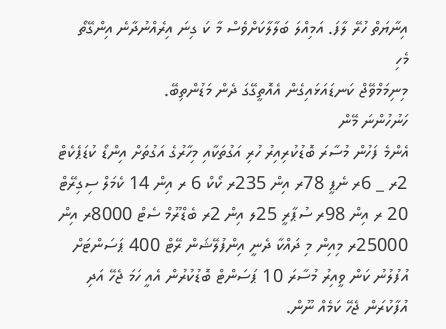އިނާޔަތް ހުރޭ ލާފަ. އަމިއްލަ ބަލާލާކަށްވެސް މާ ކަ ގިނަ އިރެއްނުދާނެ އިންގޭތޯ
މެހި
މިނިމަމްވޭޖް ކަނޑައަޅައިގެން އެއޮތީގޭގަ ދެން މަޑުންތިބޭ.
ހަނުހުންނަ މޭން
އެންމެ ފަހުން މުސާރަ ބޮޑުކުރިއިރު ހުރި އަގުތަކާއި މިހާރުގެ އަގުތަށް އިންޑޯ ކުޑަޕެކެޓް 2ރ _ 6ރ ނެޕީ 78ރ އިން 235ރ ކޯކް 6 ރ އިން 14 ކެމަލް ސިގިރޭޓް 20 ރ އިން 98ރ ސުޕާރީ 25ލ އިން 2ރ ބެޑްރޫމް ސެޓް 8000ރ އިން 25000ރ މިއިން މި ދައްކާ ދެނީ އިންފުލޭޝަން ރޭޓް 400 ޕަސަންޓަށް އުފުލުނު ކަން ވީއިރު މުސާރަ 10 ޕަސަންޓް ބޮޑުކުރުން އެއީ ހަމަ ޖެހޭ އަދި އުފާކުރަން ޖެހޭ ކަމެއް ނޫން.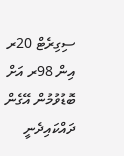ސިގިރެޓް 20ރ އިން 98ރ އަށް ބޮޑުވުމުން އޭގެން ދައްކައިދެނީ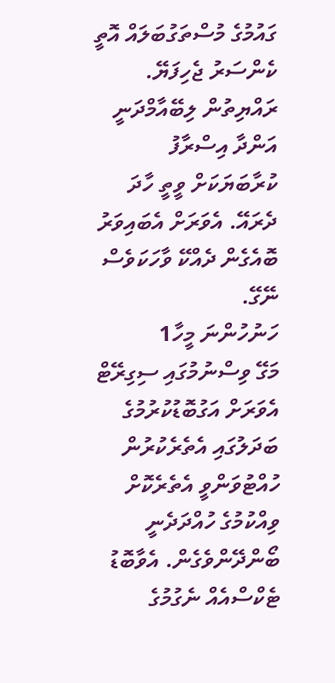ގައުމުގެ މުސްތަގުބަލައް އޮތީ ކެންސަރު ޖެހިފަޔޭ. ރައްޔިތުން ލިބޭއާމްދަނީ އަންދާ އިސްރާފު ކުރާބަޔަކަށް ވީތީ ހާދަ ދެރައޭ. އެވަރަށް އެބައިވަރު ބޮއެގެން ދެއްކޭ ވާހަކަވެސް ނޭގޭ.
ހަނުހުންނަ މީހާ1
މަގޭ ވިސްނުމުގައި ސިގިރޭޓް އެވަރަށް އަގުބޮޑުކުރުމުގެ ބަދަލުގައި އެތެރެކުރުން ހުއްޓުވަންވީ އެތެރެކޮށް ވިއްކުމުގެ ހުއްދަދެނީ ބޯންދޭންވެގެން. އެވާބޮޑު ޓެކްސްއެއް ނެގުމުގެ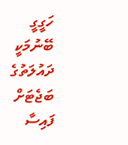ހަގީގީ ބޭނުމަކީ ދައުލަތުގެ ބަޖެޓަށް ފައިސާ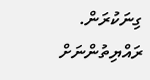ގިނަކުރަން. ރައްޔިތުންނަށް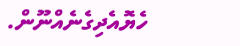ހެޔޮއެދިގެނެއްނޫން.